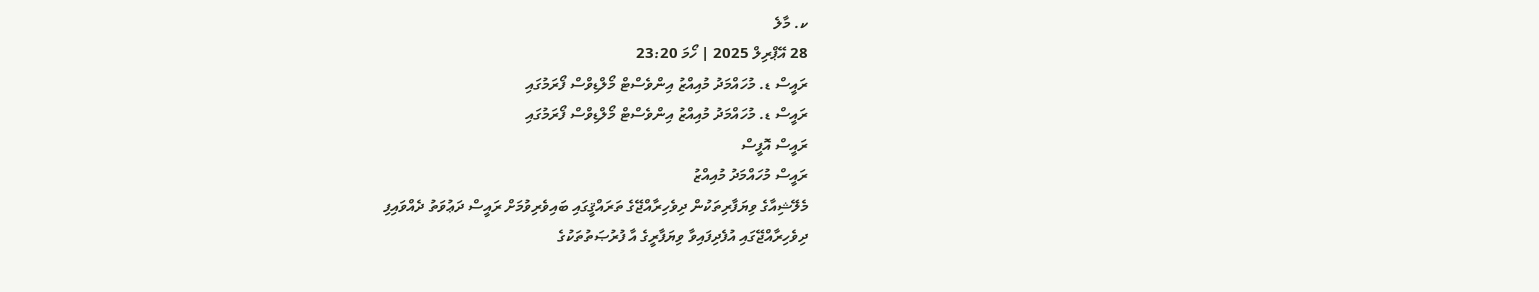ކ. މާލެ
28 އޭޕްރިލް 2025 | ހޯމަ 23:20
ރައީސް ޑ. މުހައްމަދު މުއިއްޒު އިންވެސްޓް މޯލްޑިވްސް ފޯރަމުގައި
ރައީސް ޑ. މުހައްމަދު މުއިއްޒު އިންވެސްޓް މޯލްޑިވްސް ފޯރަމުގައި
ރައީސް އޮފީސް
ރައީސް މުހައްމަދު މުއިއްޒު
މެލޭޝިއާގެ ވިޔަފާރިތަކުން ދިވެހިރާއްޖޭގެ ތަރައްޤީގައި ބައިވެރިވުމަށް ރައީސް ދަޢުވަތު ދެއްވައިފި
ދިވެހިރާއްޖޭގައި އުފެދިފައިވާ ވިޔަފާރީގެ އާ ފުރުޞަތުތަކުގެ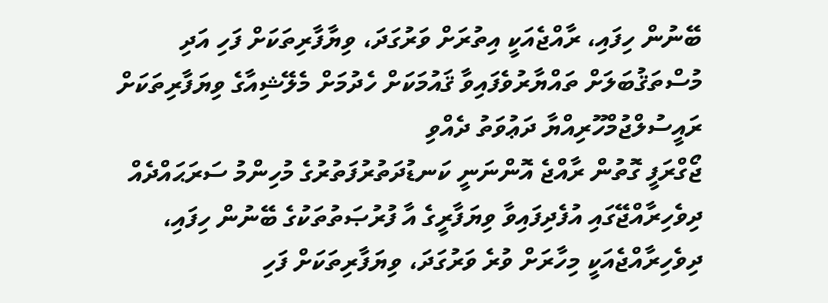ބޭނުން ހިފައި، ރާއްޖެއަކީ އިތުރަށް ވަރުގަދަ، ވިޔާފާރިތަކަށް ފަހި އަދި މުސްތަޤުބަލަށް ތައްޔާރުވެފައިވާ ޤައުމަކަށް ހެދުމަށް މެލޭޝިއާގެ ވިޔަފާރިތަކަށް ރައީސުލްޖުމްހޫރިއްޔާ ދަޢުވަތު ދެއްވި
ޖޯގްރަފީ ގޮތުން ރާއްޖެ އޮންނަނީ ކަނޑުދަތުރުފަތުރުގެ މުހިންމު ސަރަޙައްދެއް
ދިވެހިރާއްޖޭގައި އުފެދިފައިވާ ވިޔަފާރީގެ އާ ފުރުޞަތުތަކުގެ ބޭނުން ހިފައި، ދިވެހިރާއްޖެއަކީ މިހާރަށް ވުރެ ވަރުގަދަ، ވިޔަފާރިތަކަށް ފަހި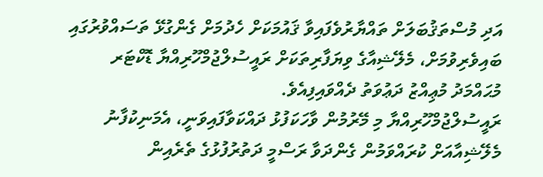އަދި މުސްތަޤުބަލަށް ތައްޔާރުވެފައިވާ ޤައުމަކަށް ހެދުމަށް ގެންގުޅޭ ތަސައްވުރުގައި ބައިވެރިވުމަށް، މެލޭޝިއާގެ ވިޔަފާރިތަކަށް ރައީސުލްޖުމްހޫރިއްޔާ ޑޮކްޓަރ މުޙައްމަދު މުޢިއްޒު ދަޢުވަތު ދެއްވައިފިއެވެ.
ރައީސުލްޖުމްހޫރިއްޔާ މި މޭރުމުން ވާހަކަފުޅު ދައްކަވާފައިވަނީ، އެމަނިކުފާނު މެލޭޝިއާއަށް ކުރައްވަމުން ގެންދަވާ ރަސްމީ ދަތުރުފުޅުގެ ތެރެއިން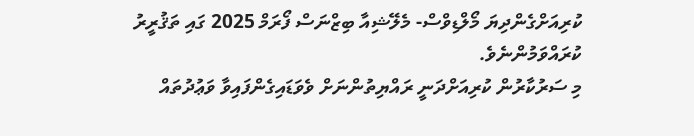ކުރިއަށްގެންދިޔަ މޯލްޑިވްސް- މެލޭޝިއާ ބިޒްނަސް ފޯރަމް 2025 ގައި ތަޤުރީރު ކުރައްވަމުންނެވެ.
މި ސަރުކާރުން ކުރިއަށްދަނީ ރައްޔިތުންނަށް ވެވަޑައިގެންފައިވާ ވަޢުދުތައް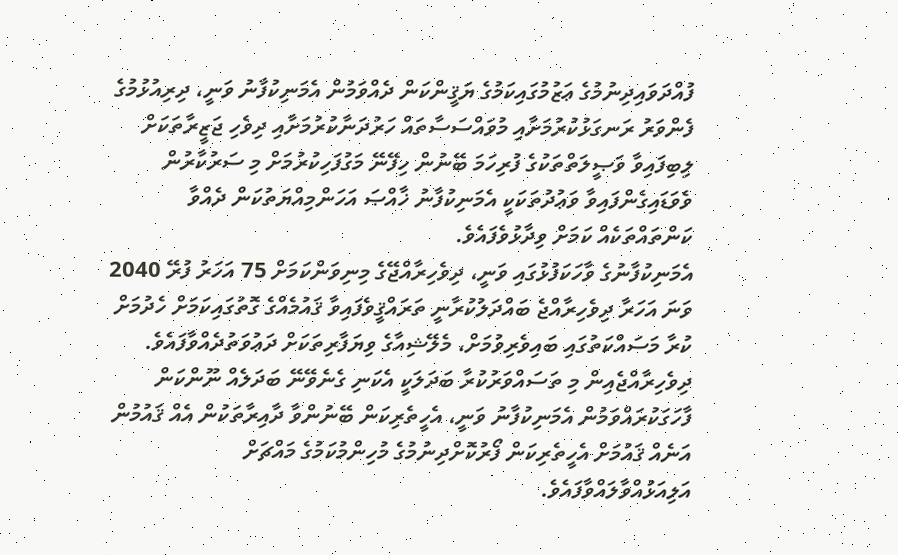ފުއްދަވައިދިނުމުގެ ޢަޒުމުގައިކަމުގެ ޔަޤީންކަން ދެއްވަމުން އެމަނިކުފާނު ވަނީ، ދިރިއުޅުމުގެ ފެންވަރު ރަނގަޅުކުރުމަށާއި މުވައްސަސާތައް ހަރުދަނާކުރުމަށާއި ދިވެހި ޖަޒީރާތަކަށް ލިބިފައިވާ ވަޞީލަތްތަކުގެ ފުރިހަމަ ބޭނުން ހިފޭނޭ މަގުފަހިކުރުމަށް މި ސަރުކާރުން ވެވަޑައިގެންފައިވާ ވަޢުދުތަކަކީ އެމަނިކުފާނު ޚާއްޞަ އަހަންމިއްޔަތުކަން ދެއްވާ ކަންތައްތަކެއް ކަމަށް ވިދާޅުވެފައެވެ.
އެމަނިކުފާނުގެ ވާހަކަފުޅުގައި ވަނީ، ދިވެހިރާއްޖޭގެ މިނިވަންކަމަށް 75 އަހަރު ފުރޭ 2040 ވަނަ އަހަރާ ދިވެހިރާއްޖެ ބައްދަލުކުރާނީ ތަރައްޤީވެފައިވާ ޤައުމެއްގެ ގޮތުގައިކަމަށް ހެދުމަށް ކުރާ މަސައްކަތުގައި ބައިވެރިވުމަށް، މެލޭޝިއާގެ ވިޔަފާރިތަކަށް ދަޢުވަތުދެއްވާފައެވެ. ދިވެހިރާއްޖެއިން މި ތަސައްވަރުކުރާ ބަދަލަކީ އެކަނި ގެނެވޭނޭ ބަދަލެއް ނޫންކަން ފާހަގަކުރައްވަމުން އެމަނިކުފާނު ވަނީ، އެހީތެރިކަން ބޭނުންވާ ދާއިރާތަކުން އެއް ޤައުމުން އަނެއް ޤައުމަށް އެހީތެރިކަން ފޯރުކޮށްދިނުމުގެ މުހިންމުކަމުގެ މައްޗަށް އަލިއަޅުއްވާލައްވާފައެވެ.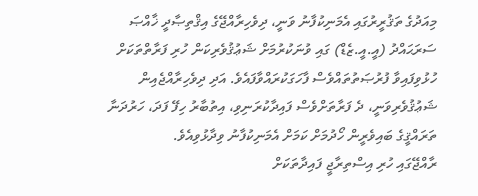މިއަދުގެ ތަޤުރީރުގައި އެމަނިކުފާނު ވަނީ، ދިވެހިރާއްޖޭގެ އިޤްތިޞާދީ ޚާއްޞަ ސަރަޙައްދު (އީ.އީ.ޒެޑް) ގައި ވުނަކުރުމަށް ޝަޢުޤުވެރިކަން ހުރި ފަރާތްތަކަށް ހުޅުވިފައިވާ ފުރުޞަތުތައްވެސް ފާހަގަކުރައްވާފައެވެ. އަދި ދިވެހިރާއްޖެއިން ޝަޢުޤުވެރިވަނީ، ދެ ފަރާތަށްވެސް ފައިދާކުރަނިވި، އިތުބާރު ހިފޭ ފަދަ، ހަރުދަނާ ތަރައްޤީގެ ބައިވެރީން ހޯދުމަށް ކަމަށް އެމަނިކުފާނު ވިދާޅުވިއެވެ.
ރާއްޖޭގައި ހުރި އިސްތިރާޖީ ފައިދާތަކަށް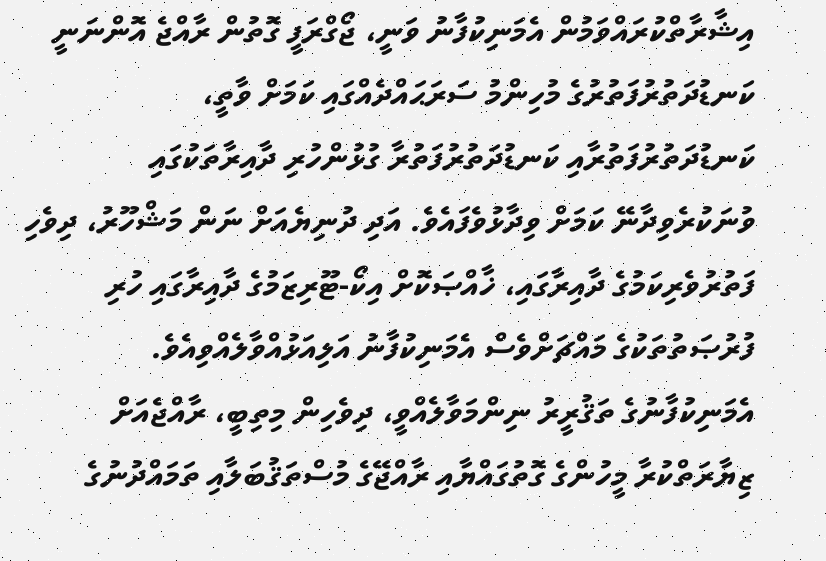އިޝާރާތްކުރައްވަމުން އެމަނިކުފާނު ވަނީ، ޖޯގްރަފީ ގޮތުން ރާއްޖެ އޮންނަނީ ކަނޑުދަތުރުފަތުރުގެ މުހިންމު ސަރަޙައްދެއްގައި ކަމަށް ވާތީ، ކަނޑުދަތުރުފަތުރާއި ކަނޑުދަތުރުފަތުރާ ގުޅުންހުރި ދާއިރާތަކުގައި ވުނަކުރެވިދާނޭ ކަމަށް ވިދާޅުވެފައެވެ. އަދި ދުނިޔެއަށް ނަން މަޝްހޫރު، ދިވެހި ފަތުރުވެރިކަމުގެ ދާއިރާގައި، ޚާއްޞަކޮށް އިކޯ-ޓޫރިޒަމުގެ ދާއިރާގައި ހުރި ފުރުޞަތުތަކުގެ މައްޗަށްވެސް އެމަނިކުފާނު އަލިއަޅުއްވާލެއްވިއެވެ.
އެމަނިކުފާނުގެ ތަޤުރީރު ނިންމަވާލެއްވީ، ދިވެހިން މިތިބީ، ރާއްޖެއަށް ޒިޔާރަތްކުރާ މީހުންގެ ގޮތުގައްޔާއި ރާއްޖޭގެ މުސްތަޤުބަލާއި ތަމައްދުނުގެ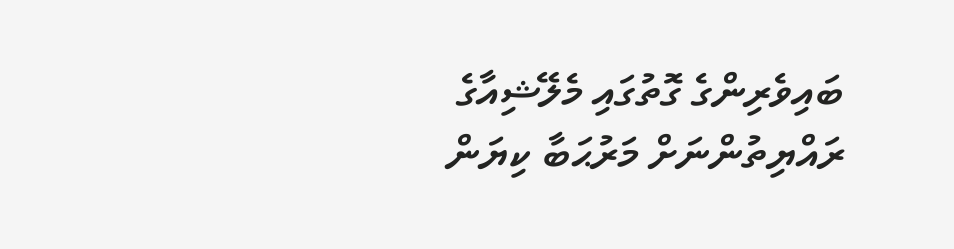ބައިވެރިންގެ ގޮތުގައި މެލޭޝިއާގެ ރައްޔިތުންނަށް މަރުޙަބާ ކިޔަން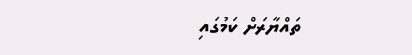ތައްޔާރަށް ކަމުގައި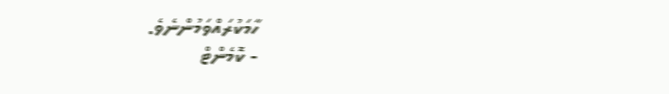ހާމަކުރައްވަމުންނެވެ.
- ކޮމެންޓް